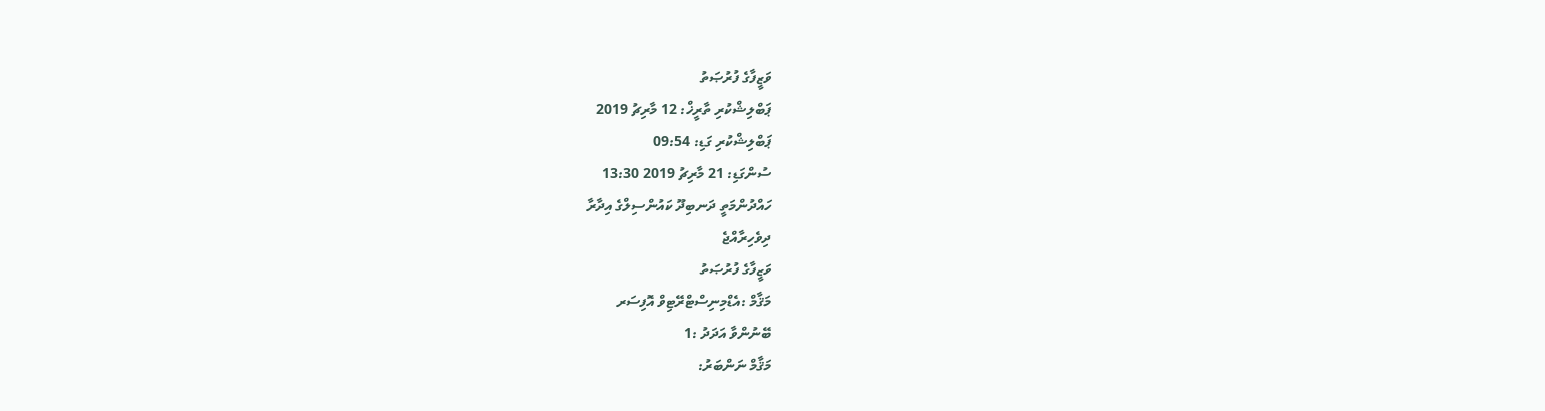ވަޒީފާގެ ފުރުޞަތު
ޕަބްލިޝްކުރި ތާރީޚް: 12 މާރިޗު 2019
ޕަބްލިޝްކުރި ގަޑި: 09:54
ސުންގަޑި: 21 މާރިޗު 2019 13:30
ހައްދުންމަތީ ދަނބިދޫ ކައުންސިލްގެ އިދާރާ
ދިވެހިރާއްޖެ
ވަޒީފާގެ ފުރުޞަތު
މަޤާމް :އެޑްމިނިސްޓްރޭޓިވް އޮފިސަރ
ބޭނުންވާ އަދަދު :1
މަޤާމް ނަންބަރު: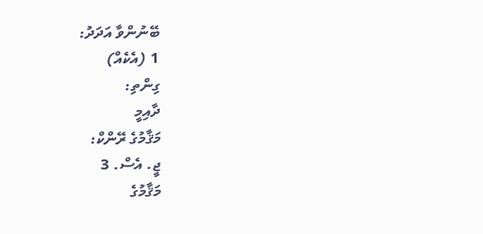ބޭނުންވާ އަދަދު:
1 (އެކެއް)
ގިންތި:
ދާއިމީ
މަޤާމުގެ ރޭންކް:
ޖީ. އެސް. 3
މަޤާމުގެ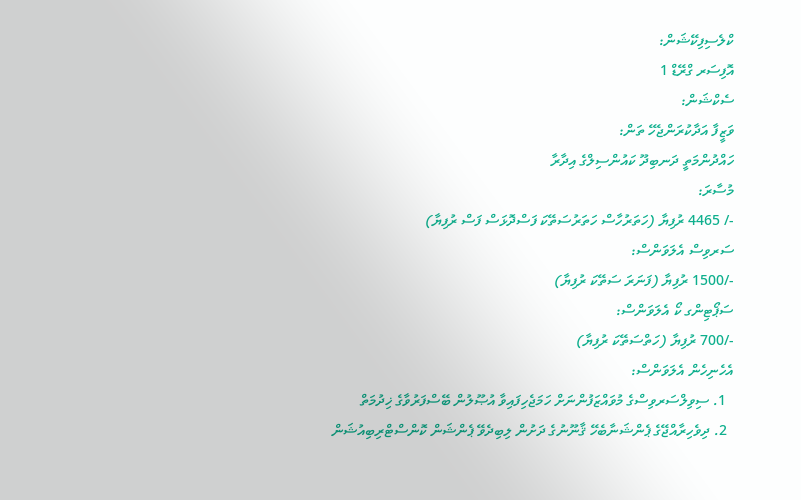ކްލެސިފިކޭޝަން:
އޮފިސަރ ގްރޭޑް 1
ސެކްޝަން:
ވަޒީފާ އަދާކުރަންޖެހޭ ތަން:
ހައްދުންމަތީ ދަނބިދޫ ކައުންސިލްގެ އިދާރާ
މުސާރަ:
-/ 4465 ރުފިޔާ (ހަތަރުހާސް ހަތަރުސަތޭކަ ފަސްދޮޅަސް ފަސް ރުފިޔާ)
ސަރވިސް އެލަވަންސް:
-/1500 ރުފިޔާ (ފަނަރަ ސަތޭކަ ރުފިޔާ)
ސަޕޯޓިންގ ކޯ އެލަވަންސް:
-/700 ރުފިޔާ (ހަތްސަތޭކަ ރުފިޔާ)
އެހެނިހެން އެލަވަންސް:
  1. ސިވިލްސަރވިސްގެ މުވައްޒަފުންނަށް ހަމަޖެހިފައިވާ އުޞޫލުން ބޭސްފަރުވާގެ ޚިދުމަތް
  2. ދިވެހިރާއްޖޭގެ ޕެންޝަނާބެހޭ ޤާނޫނުގެ ދަށުން ލިބިދެވޭ ޕެންޝަން ކޮންސްޓްރިބިއުޝަން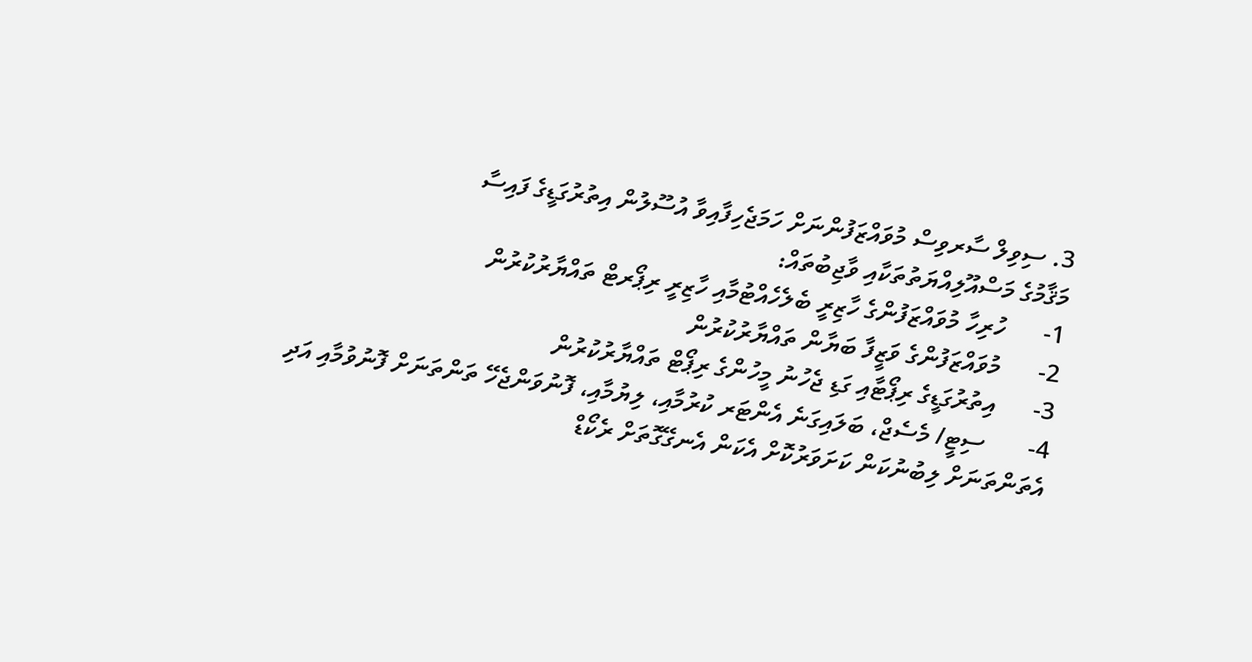3. ސިވިލް ސާރވިސް މުވައްޒަފުންނަށް ހަމަޖެހިފާއިވާ އުސޫލުން އިތުރުގަޑީގެ ފައިސާ
މަޤާމުގެ މަސްއޫލިއްޔަތުތަކާއި ވާޖިބުތައް:
1-      ހުރިހާ މުވައްޒަފުންގެ ހާޒިރީ ބެލެހެއްޓުމާއި ހާޒިރީ ރިޕޯރޓް ތައްޔާރުކުރުން
2-      މުވައްޒަފުންގެ ވަޒީފާ ބަޔާން ތައްޔާރުކުރުން
3-      އިތުރުގަޑީގެ ރިޕޯޓާއި ގަޑި ޖެހުނު މީހުންގެ ރިޕޯޓް ތައްޔާރުކުރުން
4-       ސިޓީ/ މެސެޖް، ބަލައިގަނެ އެންޓަރ ކުރުމާއި، ލިޔުމާއި، ފޮނުވަންޖެހޭ ތަންތަނަށް ފޮނުވުމާއި އަދި އެތަންތަނަށް ލިބުނުކަން ކަށަވަރުކޮށް އެކަން އެނގޭގޮތަށް ރެކޯޑް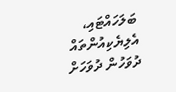ބަލަހައްޓައި، އެލިޔެކިއުންތައް ދުވަހުން ދުވަހަށް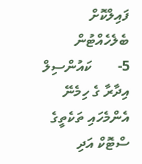ފައިލްކޮށް ބެލެހެއްޓުން
5-       ކައުންސިލް އިދާރާ ގެ ހިމެނޭ އެންމެހައި ތަކެތީގެ ސްޓޮކް އަދި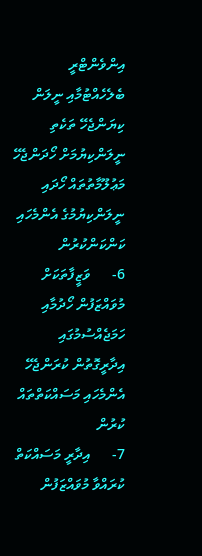އިންވެންޓްރީ ބެލެހެއްޓުމާއި ނީލަން ކިޔަންޖެހޭ ތަކެތި ނީލަންކިޔުމަށް ހޯދަންޖެހޭ މަޢުލޫމާތުތައް ހޯދައި ނީލަންކިޔުމުގެ އެންމެހައި ކަންކަންކުރުން
6-      ވަޒީފާތަކަށް މުވައްޒަފުން ހޯދުމާއި ހަމަޖެއްސުމުގައި އިދާރީގޮތުން ކުރަންޖެހޭ އެންމެހައި މަސައްކަތްތައް ކުރުން
7-      އިދާރީ މަސައްކަތް ކުރައްވާ މުވައްޒަފުން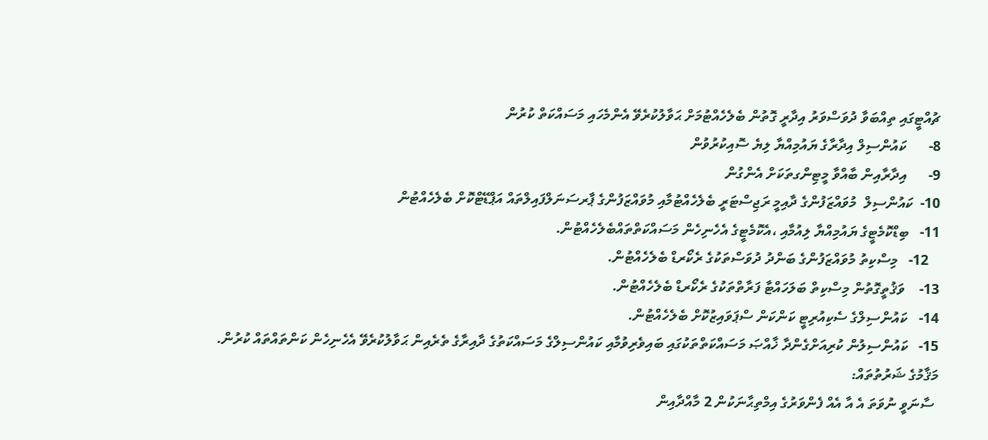ޗުއްޓީގައި ތިއްބަވާ ދުވަސްވަރު އިދާރީ ގޮތުން ބެލެހެއްޓުމަށް ޙަވާލުކުރެވޭ އެންމެހައި މަސައްކަތް ކުރުން
8-      ކައުންސިލް އިދާރާގެ ޔައުމިއްޔާ ލިޔެ ސޮއިކުރުވުން
9-      އިދާރާއިން ބާއްވާ މީޓިންގތަކަށް އެންގުން
10-  ކައުންސިލް  މުވައްޒަފުންގެ ދާއިމީ ރަޖިސްޓަރީ ބެލެހެއްޓުމާއި މުވައްޒަފުންގެ ޕާރސަނަލްފައިލްތައް އަޕްޑޭޓްކޮށް ބެލެހެއްޓުން
11-   ބިޑްކޮމެޓީގެ ޔައުމިއްޔާ ލިއުމާއި ،އެކޮމެޓީގެ އެހެނިހެން މަސައްކަތްތައްބެލެހެއްޓުން.
   12-   މިސްކިތު މުވައްޒަފުންގެ ބަންދު ދުވަސްތަކުގެ ރެކޯރޑް ބެލެހެއްޓުން.
13-    ވަޤުތީގޮތުން މިސްކިތް ބަލަހައްޓާ ފަރާތްތަކުގެ ރެކޯރޑް ބެލެހެއްޓުން.
14-   ކައުންސިލްގެ ސެކިއުރިޓީ ކަންކަން ސްޕަވައިޒުކޮށް ބެލެހެއްޓުން.
15-   ކައުންސިލުން ކުރިއަށްގެންދާ ޚާއްޞަ މަސައްކަތްތަކުގައި ބައިވެރިވުމާއި ކައުންސިލްގެ މަސައްކަތުގެ ދާއިރާގެ ތެރެއިން ޙަވާލުކުރެވޭ އެހެނިހެން ކަންތައްތައް ކުރުން.
މަޤާމުގެ ޝަރުތުތައް:
 ސާނަވީ ނުވަތަ އެ އާ އެއް ފެންވަރުގެ އިމްތިޙާނަކުން 2 މާއްދާއިން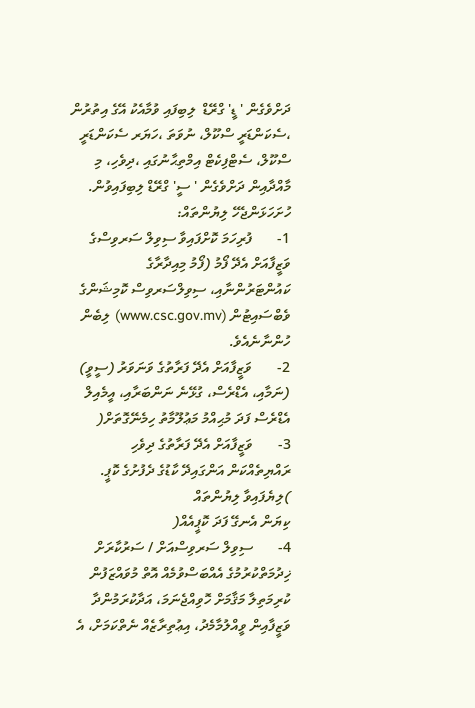ދަށްވެގެން ' ޑީ' ގްރޭޑް  ލިބިފައި ވުމާއެކު އޭގެ އިތުރުން ،ސެކަންޑަރީ ސްކޫލް، ނުވަތަ ،ހަޔަރ ސެކަންޑަރީ ސްކޫލް، ސެޓްފިކެޓް އިމްތިޙާނުގައި ،ދިވެހި، މި މާއްދާއިން ދަށްވެގެން ' ސީ' ގްރޭޑް ލިބިފައިވުން.
ހުށަހަޅަންޖެހޭ ލިޔުންތައް:
1-       ފުރިހަމަ ކޮށްފައިވާ ސިވިލް ސަރވިސްގެ ވަޒީފާއަށް އެދޭ ފޯމު (ފޯމު މިއިދާރާގެ ކައުންޓަރުންނާއި، ސިވިލްސަރވިސް ކޮމިޝަންގެ ވެބްސައިޓުން (www.csc.gov.mv) ލިބެން ހުންނާނެއެވެ.
2-       ވަޒީފާއަށް އެދޭ ފަރާތުގެ ވަނަވަރު (ސީވީ) (ނަމާއި، އެޑްރެސް، ގުޅޭނެ ނަންބަރާއި، އީމެއިލް އެޑްރެސް ފަދަ މުޙިއްމު މަޢުލޫމާތު ހިމެނޭގޮތަށް(
3-       ވަޒީފާއަށް އެދޭ ފަރާތުގެ ދިވެހި ރައްޔިތެއްކަން އަންގައިދޭ ކާޑުގެ ދެފުށުގެ ކޮޕީ. )ލިޔެފައިވާ ލިޔުންތައް
ކިޔަން އެނގޭ ފަދަ ކޮޕީއެއް(
4-       ސިވިލް ސަރވިސްއަށް / ސަރުކާރަށް ޚިދުމަތްކުރުމުގެ އެއްބަސްވުމެއް އޮތް މުވައްޒަފުން ކުރިމަތިލާ މަޤާމަށް ހޮވިއްޖެނަމަ، އަދާކުރަމުންދާ ވަޒީފާއިން ވީއްލުމާމެދު، އިޢުތިރާޒެއް ނެތްކަމަށް، އެ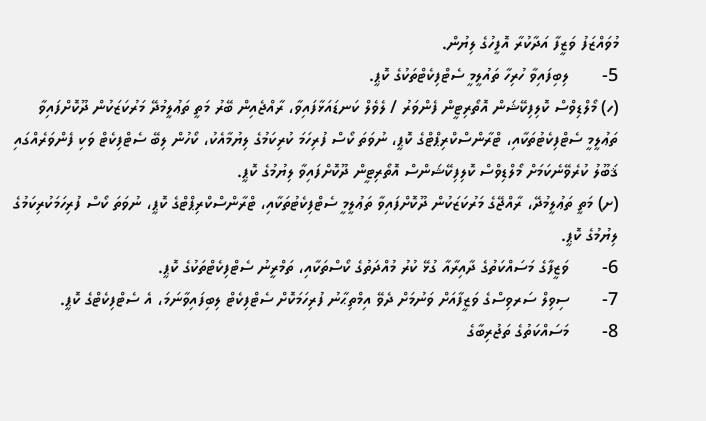މުވައްޒަފު ވަޒީފާ އަދާކުރާ އޮފީހުގެ ލިޔުން.
5-       ލިބިފައިވާ ހުރިހާ ތައުލީމީ ސެޓްފިކެޓްތަކުގެ ކޮޕީ.
(ހ) މޯލްޑިވްސް ކޮލިފިކޭޝަން އޮތޯރިޓީން ފެންވަރު / ލެވެލް ކަނޑައަޅާފައިވާ، ރާއްޖެއިން ބޭރު މަތީ ތަޢުލީމުދޭ މަރުކަޒަކުން ދޫކޮށްފައިވާ ތަޢުލީމީ ސެޓްފިކެޓުތަކާއި، ޓްރާންސްކްރިޕްޓްގެ ކޮޕީ، ނުވަތަ ކޯސް ފުރިހަމަ ކުރިކަމުގެ ލިޔުމާއެކު، ކޯހުން ލިބޭ ސެޓްފިކެޓް ވަކި ފެންވަރެއްގައި ޤަބޫލު ކުރެވޭނެކަމަށް މޯލްޑިވްސް ކޮލިފިކޭޝަންސް އޮތޯރިޓީން ދޫކޮށްފައިވާ ލިޔުމުގެ ކޮޕީ.
(ށ) މަތީ ތަޢުލީމުދޭ، ރާއްޖޭގެ މަރުކަޒަކުން ދޫކޮށްފައިވާ ތަޢުލީމީ ސެޓްފިކެޓުތަކާއި، ޓްރާންސްކްރިޕްޓްގެ ކޮޕީ، ނުވަތަ ކޯސް ފުރިހަމަކުރިކަމުގެ ލިޔުމުގެ ކޮޕީ.
6-       ވަޒީފާގެ މަސައްކަތުގެ ދާއިރާއާ ގުޅޭ ކުރު މުއްދަތުގެ ކޯސްތަކާއި، ތަމްރީނު ސެޓްފިކެޓްތަކުގެ ކޮޕީ.
7-       ސިވިލް ސަރވިސްގެ ވަޒީފާއަށް ވަނުމަށް ދެވޭ އިމްތިޙާނު ފުރިހަމަކޮށް ސެޓްފިކެޓް ލިބިފައިވާނަމަ، އެ ސެޓްފިކެޓްގެ ކޮޕީ.
8-       މަސައްކަތުގެ ތަޖުރިބާގެ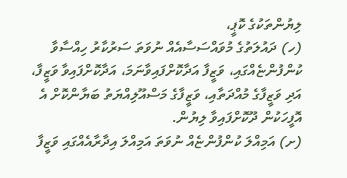ލިޔުންތަކުގެ ކޮޕީ،
(ހ) ދައުލަތުގެ މުވައްސަސާއެއް ނުވަތަ ސަރުކާރު ހިއްސާވާ ކުންފުންޏެއްގައި، ވަޒީފާ އަދާކޮށްފައިވާނަމަ، އަދާކޮށްފައިވާ ވަޒީފާ، އަދި ވަޒީފާގެ މުއްދަތާއި، ވަޒީފާގެ މަސްއޫލިއްޔަތު ބަޔާންކޮށް އެ އޮފީހަކުން ދޫކޮށްފައިވާ ލިޔުން.
(ށ) އަމިއްލަ ކުންފުންޏެއް ނުވަތަ އަމިއްލަ އިދާރާއެއްގައި ވަޒީފާ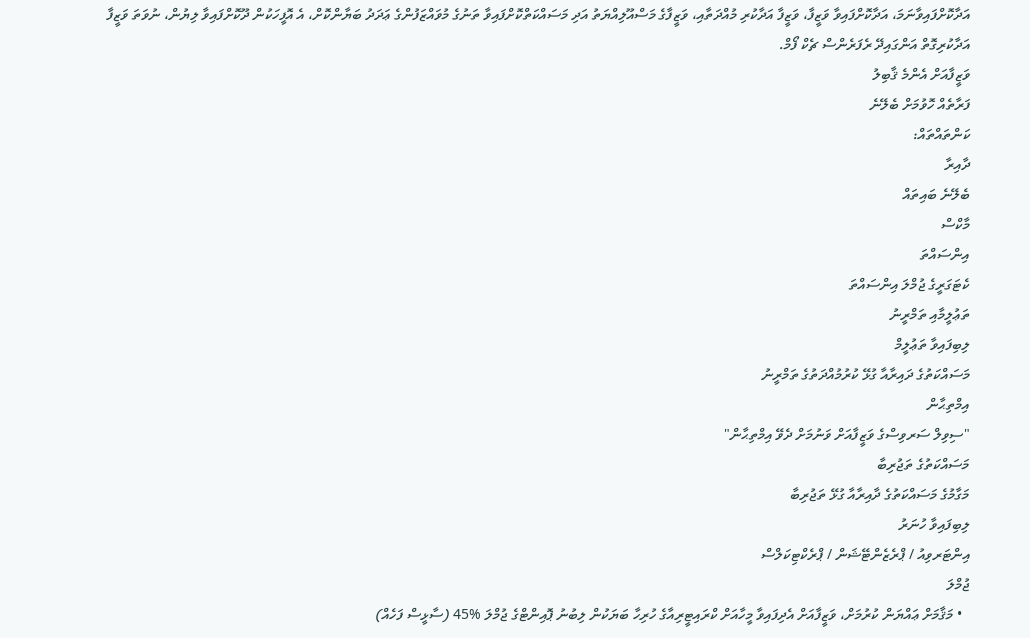އަދާކޮށްފައިވާނަމަ، އަދާކޮށްފައިވާ ވަޒީފާ، ވަޒީފާ އަދާކުރި މުއްދަތާއި، ވަޒީފާގެ މަސްއޫލިއްޔަތު އަދި މަސައްކަތްކޮށްފައިވާ ތަނުގެ މުވައްޒަފުންގެ ޢަދަދު ބަޔާންކޮށް، އެ އޮފީހަކުން ދޫކޮށްފައިވާ ލިޔުން، ނުވަތަ ވަޒީފާ އަދާކުރިގޮތް އަންގައިދޭ ރެފަރެންސް ޗެކް ފޯމް.
ވަޒީފާއަށް އެންމެ ޤާބިލު
ފަރާތެއް ހޮވުމަށް ބެލޭނެ
ކަންތައްތައް:
ދާއިރާ
ބެލޭނެ ބައިތައް
މާކްސް
އިންސައްތަ
ކެޓަގަރީގެ ޖުމްލަ އިންސައްތަ
ތަޢުލީމާއި ތަމްރީނު
ލިބިފައިވާ ތަޢުލީމް
މަސައްކަތުގެ ދައިރާއާ ގުޅޭ ކުރުމުއްދަތުގެ ތަމްރީނު
އިމްތިޙާން
"ސިވިލް ސަރވިސްގެ ވަޒީފާއަށް ވަނުމަށް ދެވޭ އިމްތިޙާން"
މަސައްކަތުގެ ތަޖުރިބާ
މަގާމުގެ މަސައްކަތުގެ ދާއިރާއާ ގުޅޭ ތަޖުރިބާ
ލިބިފައިވާ ހުނަރު
އިންޓަރވިއު / ޕްރެޒެންޓޭޝަން / ޕްރެކްޓިކަލްސް
ޖުމްލަ
  • މަޤާމަށް ޢައްޔަން ކުރުމަށް، ވަޒީފާއަށް އެދިފައިވާ މީހާއަށް ކްރައިޓީރިއާގެ ހުރިހާ ބަޔަކުން ލިބުނު ޕޮއިންޓްގެ ޖުމްލަ %45 (ސާޅީސް ފަހެއް)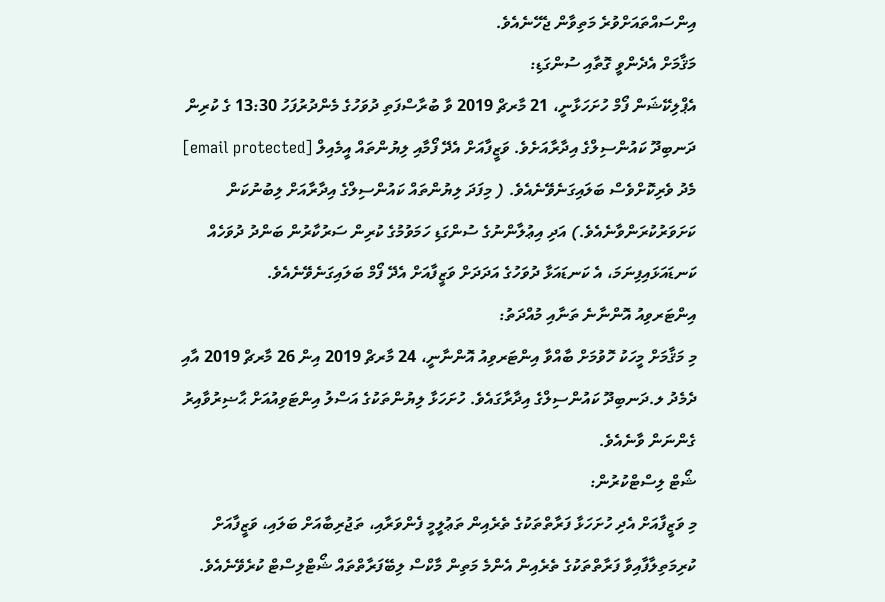އިންސައްތައަށްވުރެ މަތިވާން ޖެހޭނެއެވެ.
މަޤާމަށް އެދެންވީ ގޮތާއި ސުންގަޑި:
އެޕްލިކޭޝަން ފޯމް ހުށަހަޅާނީ، 21 މާރޗް 2019 ވާ ބުރާސްފަތި ދުވަހުގެ މެންދުރުފަހު 13:30 ގެ ކުރިން ދަނބިދޫ ކައުންސިލްގެ އިދާރާއަށެވެ. ވަޒީފާއަށް އެދޭ ފޯމާއި ލިޔުންތައް އީމެއިލް [email protected] މެދު ވެރިކޮށްވެސް ބަލައިގަނެވޭނެއެވެ. ( މިފަދަ ލިޔުންތައް ކައުންސިލްގެ އިދާރާއަށް ލިބުނުކަން ކަށަވަރުކުރަންވާނެއެވެ.) އަދި އިޢުލާންނުގެ ސުންގަޑި ހަމަވުމުގެ ކުރިން ސަރުކާރުން ބަންދު ދުވަހެއް ކަނޑައަޅައިފިނަމަ، އެ ކަނޑައަޅާ ދުވަހުގެ އަދަދަށް ވަޒީފާއަށް އެދޭ ފޯމް ބަލައިގަނެވޭނެއެވެ.
އިންޓަރވިއު އޮންނާނެ ތަނާއި މުއްދަތު:
މި މަޤާމަށް މީހަކު ހޮވުމަށް ބާއްވާ އިންޓަރވިއު އޮންނާނީ، 24 މާރޗް 2019 އިން 26 މާރޗް 2019 އާއި ދެމެދު ލ.ދަނބިދޫ ކައުންސިލްގެ އިދާރާގައެވެ. ހުށަހަޅާ ލިޔުންތަކުގެ އަސްލު އިންޓަވިއުއަށް ޙާޟިރުވާއިރު ގެންނަން ވާނެއެވެ.
ޝޯޓް ލިސްޓްކުރުން:
މި ވަޒީފާއަށް އެދި ހުށަހަޅާ ފަރާތްތަކުގެ ތެރެއިން ތަޢުލީމީ ފެންވަރާއި، ތަޖުރިބާއަށް ބަލައި، ވަޒީފާއަށް ކުރިމަތިލާފާއިވާ ފަރާތްތަކުގެ ތެރެއިން އެންމެ މަތިން މާކްސް ލިބޭފަރާތްތައް ޝޯޓްލިސްޓް ކުރެވޭނެއެވެ.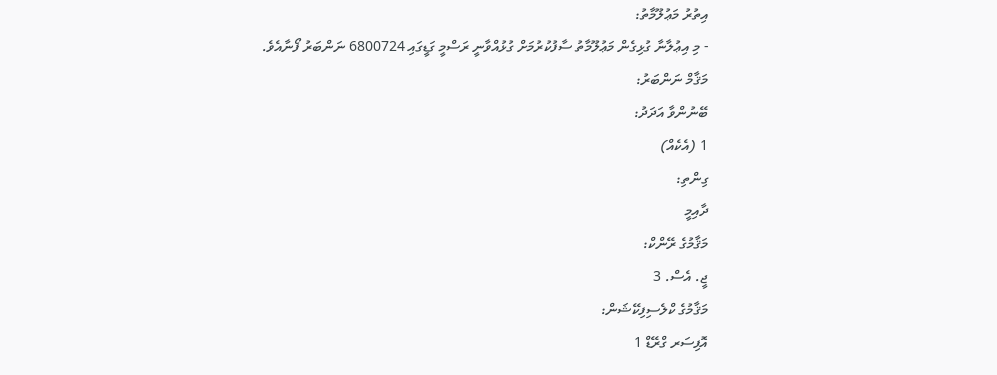އިތުރު މަޢުލޫމާތު:
- މި އިޢުލާނާ ގުޅިގެން މަޢުލޫމާތު ސާފުކުރުމަށް ގުޅުއްވާނީ ރަސްމީ ގަޑީގައި 6800724 ނަންބަރު ފޯނާއެވެ.
މަޤާމް ނަންބަރު:
ބޭނުންވާ އަދަދު:
1 (އެކެއް)
ގިންތި:
ދާއިމީ
މަޤާމުގެ ރޭންކް:
ޖީ. އެސް. 3
މަޤާމުގެ ކްލެސިފިކޭޝަން:
އޮފިސަރ ގްރޭޑް 1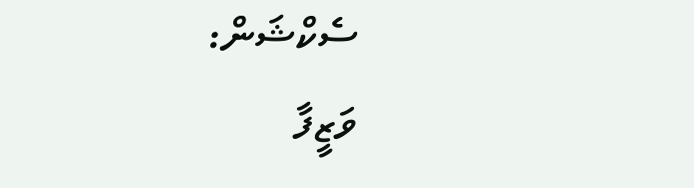ސެކްޝަން:
ވަޒީފާ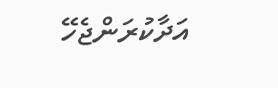އަދާކުރަންޖެހޭ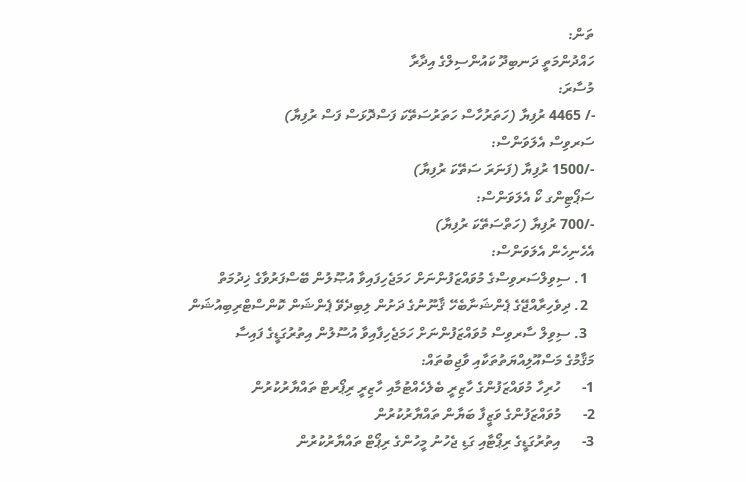ތަން:
ހައްދުންމަތީ ދަނބިދޫ ކައުންސިލްގެ އިދާރާ
މުސާރަ:
-/ 4465 ރުފިޔާ (ހަތަރުހާސް ހަތަރުސަތޭކަ ފަސްދޮޅަސް ފަސް ރުފިޔާ)
ސަރވިސް އެލަވަންސް:
-/1500 ރުފިޔާ (ފަނަރަ ސަތޭކަ ރުފިޔާ)
ސަޕޯޓިންގ ކޯ އެލަވަންސް:
-/700 ރުފިޔާ (ހަތްސަތޭކަ ރުފިޔާ)
އެހެނިހެން އެލަވަންސް:
  1. ސިވިލްސަރވިސްގެ މުވައްޒަފުންނަށް ހަމަޖެހިފައިވާ އުޞޫލުން ބޭސްފަރުވާގެ ޚިދުމަތް
  2. ދިވެހިރާއްޖޭގެ ޕެންޝަނާބެހޭ ޤާނޫނުގެ ދަށުން ލިބިދެވޭ ޕެންޝަން ކޮންސްޓްރިބިއުޝަން
  3. ސިވިލް ސާރވިސް މުވައްޒަފުންނަށް ހަމަޖެހިފާއިވާ އުސޫލުން އިތުރުގަޑީގެ ފައިސާ
މަޤާމުގެ މަސްއޫލިއްޔަތުތަކާއި ވާޖިބުތައް:
1-      ހުރިހާ މުވައްޒަފުންގެ ހާޒިރީ ބެލެހެއްޓުމާއި ހާޒިރީ ރިޕޯރޓް ތައްޔާރުކުރުން
2-      މުވައްޒަފުންގެ ވަޒީފާ ބަޔާން ތައްޔާރުކުރުން
3-      އިތުރުގަޑީގެ ރިޕޯޓާއި ގަޑި ޖެހުނު މީހުންގެ ރިޕޯޓް ތައްޔާރުކުރުން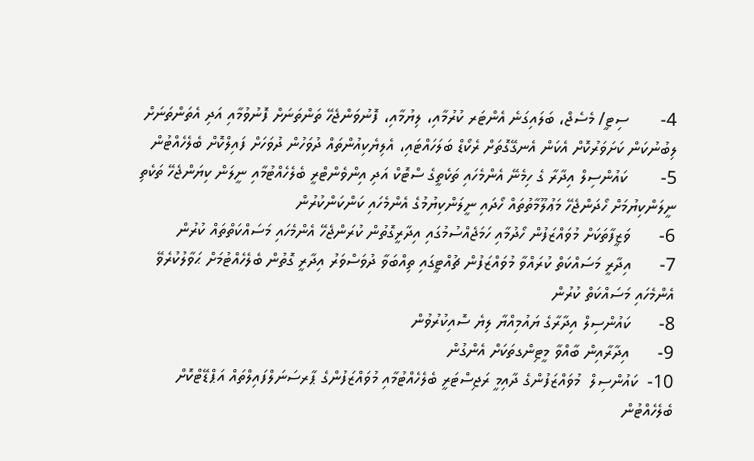4-       ސިޓީ/ މެސެޖް، ބަލައިގަނެ އެންޓަރ ކުރުމާއި، ލިޔުމާއި، ފޮނުވަންޖެހޭ ތަންތަނަށް ފޮނުވުމާއި އަދި އެތަންތަނަށް ލިބުނުކަން ކަށަވަރުކޮށް އެކަން އެނގޭގޮތަށް ރެކޯޑް ބަލަހައްޓައި، އެލިޔެކިއުންތައް ދުވަހުން ދުވަހަށް ފައިލްކޮށް ބެލެހެއްޓުން
5-       ކައުންސިލް އިދާރާ ގެ ހިމެނޭ އެންމެހައި ތަކެތީގެ ސްޓޮކް އަދި އިންވެންޓްރީ ބެލެހެއްޓުމާއި ނީލަން ކިޔަންޖެހޭ ތަކެތި ނީލަންކިޔުމަށް ހޯދަންޖެހޭ މަޢުލޫމާތުތައް ހޯދައި ނީލަންކިޔުމުގެ އެންމެހައި ކަންކަންކުރުން
6-      ވަޒީފާތަކަށް މުވައްޒަފުން ހޯދުމާއި ހަމަޖެއްސުމުގައި އިދާރީގޮތުން ކުރަންޖެހޭ އެންމެހައި މަސައްކަތްތައް ކުރުން
7-      އިދާރީ މަސައްކަތް ކުރައްވާ މުވައްޒަފުން ޗުއްޓީގައި ތިއްބަވާ ދުވަސްވަރު އިދާރީ ގޮތުން ބެލެހެއްޓުމަށް ޙަވާލުކުރެވޭ އެންމެހައި މަސައްކަތް ކުރުން
8-      ކައުންސިލް އިދާރާގެ ޔައުމިއްޔާ ލިޔެ ސޮއިކުރުވުން
9-      އިދާރާއިން ބާއްވާ މީޓިންގތަކަށް އެންގުން
10-  ކައުންސިލް  މުވައްޒަފުންގެ ދާއިމީ ރަޖިސްޓަރީ ބެލެހެއްޓުމާއި މުވައްޒަފުންގެ ޕާރސަނަލްފައިލްތައް އަޕްޑޭޓްކޮށް ބެލެހެއްޓުން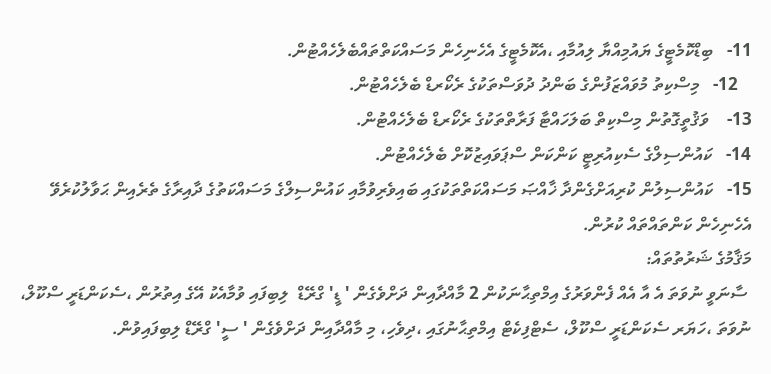11-   ބިޑްކޮމެޓީގެ ޔައުމިއްޔާ ލިއުމާއި ،އެކޮމެޓީގެ އެހެނިހެން މަސައްކަތްތައްބެލެހެއްޓުން.
   12-   މިސްކިތު މުވައްޒަފުންގެ ބަންދު ދުވަސްތަކުގެ ރެކޯރޑް ބެލެހެއްޓުން.
13-    ވަޤުތީގޮތުން މިސްކިތް ބަލަހައްޓާ ފަރާތްތަކުގެ ރެކޯރޑް ބެލެހެއްޓުން.
14-   ކައުންސިލްގެ ސެކިއުރިޓީ ކަންކަން ސްޕަވައިޒުކޮށް ބެލެހެއްޓުން.
15-   ކައުންސިލުން ކުރިއަށްގެންދާ ޚާއްޞަ މަސައްކަތްތަކުގައި ބައިވެރިވުމާއި ކައުންސިލްގެ މަސައްކަތުގެ ދާއިރާގެ ތެރެއިން ޙަވާލުކުރެވޭ އެހެނިހެން ކަންތައްތައް ކުރުން.
މަޤާމުގެ ޝަރުތުތައް:
 ސާނަވީ ނުވަތަ އެ އާ އެއް ފެންވަރުގެ އިމްތިޙާނަކުން 2 މާއްދާއިން ދަށްވެގެން ' ޑީ' ގްރޭޑް  ލިބިފައި ވުމާއެކު އޭގެ އިތުރުން ،ސެކަންޑަރީ ސްކޫލް، ނުވަތަ ،ހަޔަރ ސެކަންޑަރީ ސްކޫލް، ސެޓްފިކެޓް އިމްތިޙާނުގައި ،ދިވެހި، މި މާއްދާއިން ދަށްވެގެން ' ސީ' ގްރޭޑް ލިބިފައިވުން.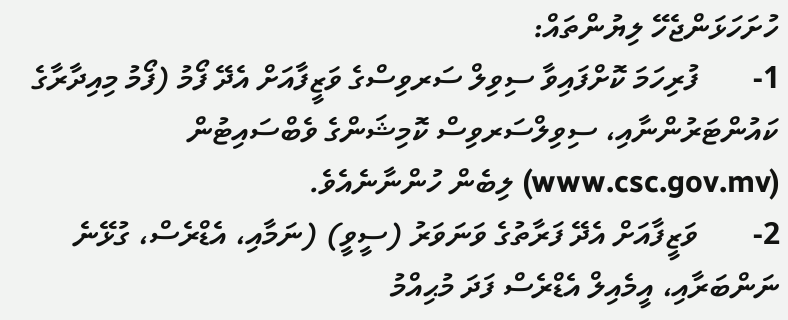ހުށަހަޅަންޖެހޭ ލިޔުންތައް:
1-       ފުރިހަމަ ކޮށްފައިވާ ސިވިލް ސަރވިސްގެ ވަޒީފާއަށް އެދޭ ފޯމު (ފޯމު މިއިދާރާގެ ކައުންޓަރުންނާއި، ސިވިލްސަރވިސް ކޮމިޝަންގެ ވެބްސައިޓުން (www.csc.gov.mv) ލިބެން ހުންނާނެއެވެ.
2-       ވަޒީފާއަށް އެދޭ ފަރާތުގެ ވަނަވަރު (ސީވީ) (ނަމާއި، އެޑްރެސް، ގުޅޭނެ ނަންބަރާއި، އީމެއިލް އެޑްރެސް ފަދަ މުޙިއްމު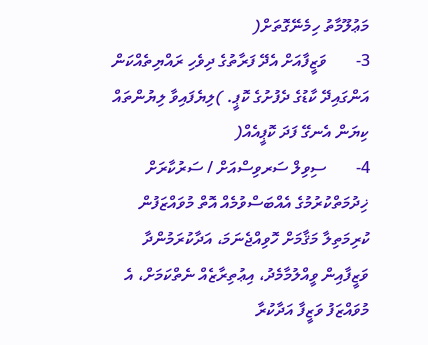މަޢުލޫމާތު ހިމެނޭގޮތަށް(
3-       ވަޒީފާއަށް އެދޭ ފަރާތުގެ ދިވެހި ރައްޔިތެއްކަން އަންގައިދޭ ކާޑުގެ ދެފުށުގެ ކޮޕީ. )ލިޔެފައިވާ ލިޔުންތައް
ކިޔަން އެނގޭ ފަދަ ކޮޕީއެއް(
4-       ސިވިލް ސަރވިސްއަށް / ސަރުކާރަށް ޚިދުމަތްކުރުމުގެ އެއްބަސްވުމެއް އޮތް މުވައްޒަފުން ކުރިމަތިލާ މަޤާމަށް ހޮވިއްޖެނަމަ، އަދާކުރަމުންދާ ވަޒީފާއިން ވީއްލުމާމެދު، އިޢުތިރާޒެއް ނެތްކަމަށް، އެ މުވައްޒަފު ވަޒީފާ އަދާކުރާ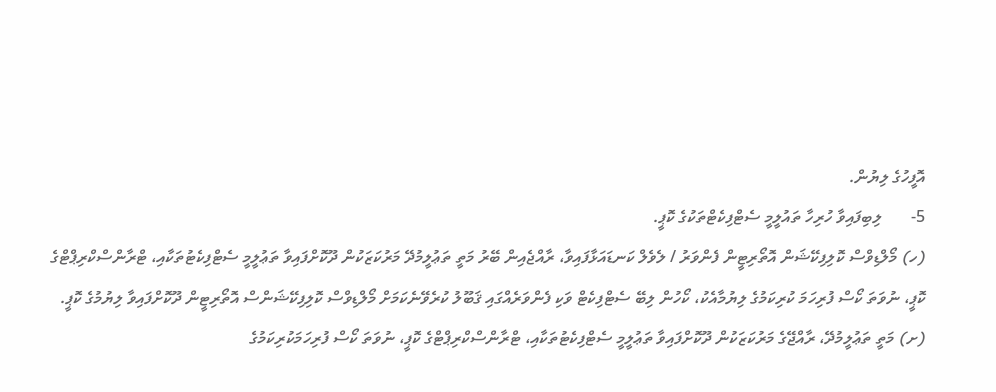އޮފީހުގެ ލިޔުން.
5-       ލިބިފައިވާ ހުރިހާ ތައުލީމީ ސެޓްފިކެޓްތަކުގެ ކޮޕީ.
(ހ) މޯލްޑިވްސް ކޮލިފިކޭޝަން އޮތޯރިޓީން ފެންވަރު / ލެވެލް ކަނޑައަޅާފައިވާ، ރާއްޖެއިން ބޭރު މަތީ ތަޢުލީމުދޭ މަރުކަޒަކުން ދޫކޮށްފައިވާ ތަޢުލީމީ ސެޓްފިކެޓުތަކާއި، ޓްރާންސްކްރިޕްޓްގެ ކޮޕީ، ނުވަތަ ކޯސް ފުރިހަމަ ކުރިކަމުގެ ލިޔުމާއެކު، ކޯހުން ލިބޭ ސެޓްފިކެޓް ވަކި ފެންވަރެއްގައި ޤަބޫލު ކުރެވޭނެކަމަށް މޯލްޑިވްސް ކޮލިފިކޭޝަންސް އޮތޯރިޓީން ދޫކޮށްފައިވާ ލިޔުމުގެ ކޮޕީ.
(ށ) މަތީ ތަޢުލީމުދޭ، ރާއްޖޭގެ މަރުކަޒަކުން ދޫކޮށްފައިވާ ތަޢުލީމީ ސެޓްފިކެޓުތަކާއި، ޓްރާންސްކްރިޕްޓްގެ ކޮޕީ، ނުވަތަ ކޯސް ފުރިހަމަކުރިކަމުގެ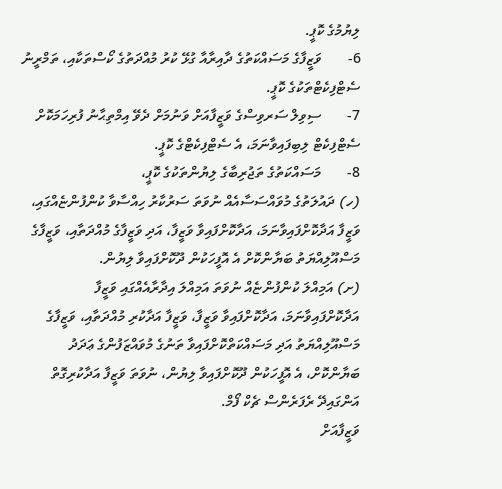ލިޔުމުގެ ކޮޕީ.
6-       ވަޒީފާގެ މަސައްކަތުގެ ދާއިރާއާ ގުޅޭ ކުރު މުއްދަތުގެ ކޯސްތަކާއި، ތަމްރީނު ސެޓްފިކެޓްތަކުގެ ކޮޕީ.
7-       ސިވިލް ސަރވިސްގެ ވަޒީފާއަށް ވަނުމަށް ދެވޭ އިމްތިޙާނު ފުރިހަމަކޮށް ސެޓްފިކެޓް ލިބިފައިވާނަމަ، އެ ސެޓްފިކެޓްގެ ކޮޕީ.
8-       މަސައްކަތުގެ ތަޖުރިބާގެ ލިޔުންތަކުގެ ކޮޕީ،
(ހ) ދައުލަތުގެ މުވައްސަސާއެއް ނުވަތަ ސަރުކާރު ހިއްސާވާ ކުންފުންޏެއްގައި، ވަޒީފާ އަދާކޮށްފައިވާނަމަ، އަދާކޮށްފައިވާ ވަޒީފާ، އަދި ވަޒީފާގެ މުއްދަތާއި، ވަޒީފާގެ މަސްއޫލިއްޔަތު ބަޔާންކޮށް އެ އޮފީހަކުން ދޫކޮށްފައިވާ ލިޔުން.
(ށ) އަމިއްލަ ކުންފުންޏެއް ނުވަތަ އަމިއްލަ އިދާރާއެއްގައި ވަޒީފާ އަދާކޮށްފައިވާނަމަ، އަދާކޮށްފައިވާ ވަޒީފާ، ވަޒީފާ އަދާކުރި މުއްދަތާއި، ވަޒީފާގެ މަސްއޫލިއްޔަތު އަދި މަސައްކަތްކޮށްފައިވާ ތަނުގެ މުވައްޒަފުންގެ ޢަދަދު ބަޔާންކޮށް، އެ އޮފީހަކުން ދޫކޮށްފައިވާ ލިޔުން، ނުވަތަ ވަޒީފާ އަދާކުރިގޮތް އަންގައިދޭ ރެފަރެންސް ޗެކް ފޯމް.
ވަޒީފާއަށް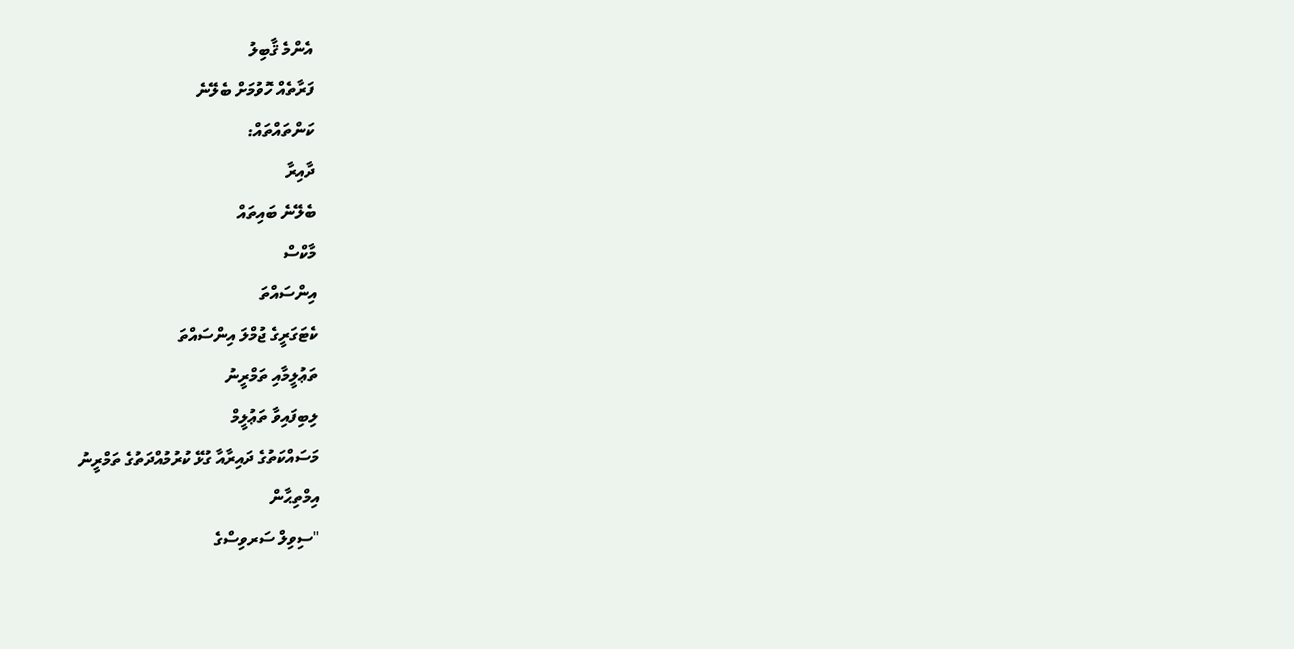އެންމެ ޤާބިލު
ފަރާތެއް ހޮވުމަށް ބެލޭނެ
ކަންތައްތައް:
ދާއިރާ
ބެލޭނެ ބައިތައް
މާކްސް
އިންސައްތަ
ކެޓަގަރީގެ ޖުމްލަ އިންސައްތަ
ތަޢުލީމާއި ތަމްރީނު
ލިބިފައިވާ ތަޢުލީމް
މަސައްކަތުގެ ދައިރާއާ ގުޅޭ ކުރުމުއްދަތުގެ ތަމްރީނު
އިމްތިޙާން
"ސިވިލް ސަރވިސްގެ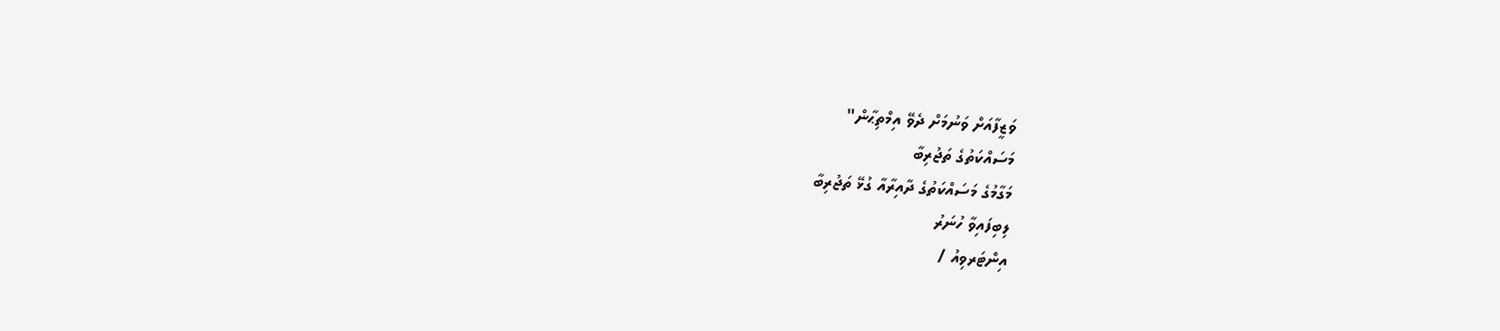ވަޒީފާއަށް ވަނުމަށް ދެވޭ އިމްތިޙާން"
މަސައްކަތުގެ ތަޖުރިބާ
މަގާމުގެ މަސައްކަތުގެ ދާއިރާއާ ގުޅޭ ތަޖުރިބާ
ލިބިފައިވާ ހުނަރު
އިންޓަރވިއު /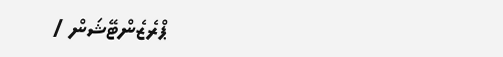ޕްރެޒެންޓޭޝަން /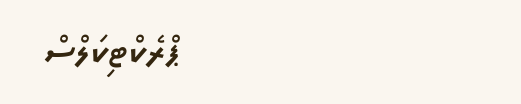ޕްރެކްޓިކަލްސް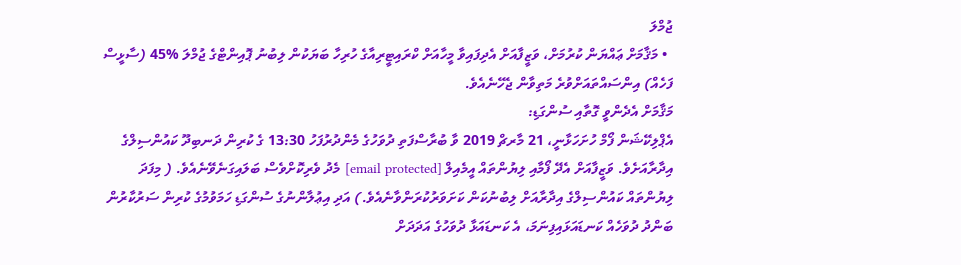ޖުމްލަ
  • މަޤާމަށް ޢައްޔަން ކުރުމަށް، ވަޒީފާއަށް އެދިފައިވާ މީހާއަށް ކްރައިޓީރިއާގެ ހުރިހާ ބަޔަކުން ލިބުނު ޕޮއިންޓްގެ ޖުމްލަ %45 (ސާޅީސް ފަހެއް) އިންސައްތައަށްވުރެ މަތިވާން ޖެހޭނެއެވެ.
މަޤާމަށް އެދެންވީ ގޮތާއި ސުންގަޑި:
އެޕްލިކޭޝަން ފޯމް ހުށަހަޅާނީ، 21 މާރޗް 2019 ވާ ބުރާސްފަތި ދުވަހުގެ މެންދުރުފަހު 13:30 ގެ ކުރިން ދަނބިދޫ ކައުންސިލްގެ އިދާރާއަށެވެ. ވަޒީފާއަށް އެދޭ ފޯމާއި ލިޔުންތައް އީމެއިލް [email protected] މެދު ވެރިކޮށްވެސް ބަލައިގަނެވޭނެއެވެ. ( މިފަދަ ލިޔުންތައް ކައުންސިލްގެ އިދާރާއަށް ލިބުނުކަން ކަށަވަރުކުރަންވާނެއެވެ.) އަދި އިޢުލާންނުގެ ސުންގަޑި ހަމަވުމުގެ ކުރިން ސަރުކާރުން ބަންދު ދުވަހެއް ކަނޑައަޅައިފިނަމަ، އެ ކަނޑައަޅާ ދުވަހުގެ އަދަދަށް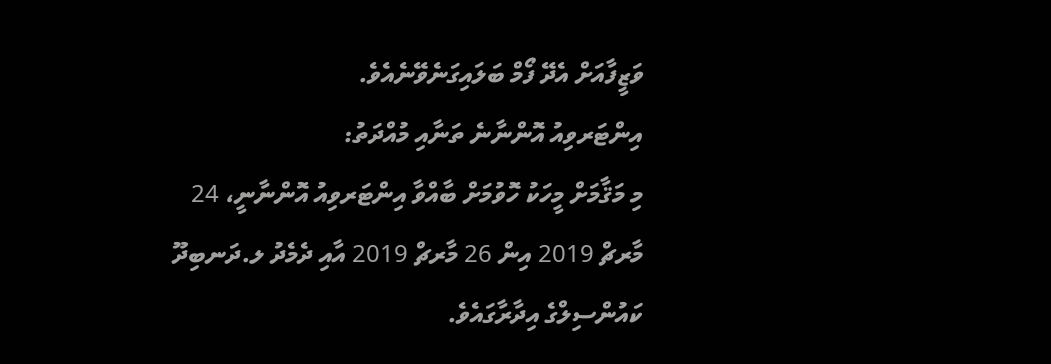ވަޒީފާއަށް އެދޭ ފޯމް ބަލައިގަނެވޭނެއެވެ.
އިންޓަރވިއު އޮންނާނެ ތަނާއި މުއްދަތު:
މި މަޤާމަށް މީހަކު ހޮވުމަށް ބާއްވާ އިންޓަރވިއު އޮންނާނީ، 24 މާރޗް 2019 އިން 26 މާރޗް 2019 އާއި ދެމެދު ލ.ދަނބިދޫ ކައުންސިލްގެ އިދާރާގައެވެ.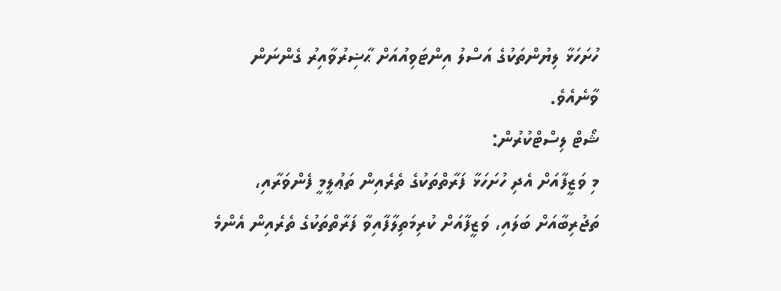ހުށަހަޅާ ލިޔުންތަކުގެ އަސްލު އިންޓަވިއުއަށް ޙާޟިރުވާއިރު ގެންނަން ވާނެއެވެ.
ޝޯޓް ލިސްޓްކުރުން:
މި ވަޒީފާއަށް އެދި ހުށަހަޅާ ފަރާތްތަކުގެ ތެރެއިން ތަޢުލީމީ ފެންވަރާއި، ތަޖުރިބާއަށް ބަލައި، ވަޒީފާއަށް ކުރިމަތިލާފާއިވާ ފަރާތްތަކުގެ ތެރެއިން އެންމެ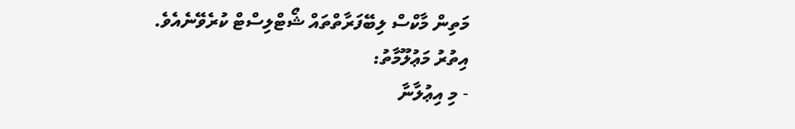މަތިން މާކްސް ލިބޭފަރާތްތައް ޝޯޓްލިސްޓް ކުރެވޭނެއެވެ.
އިތުރު މަޢުލޫމާތު:
- މި އިޢުލާނާ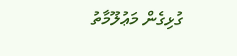ގުޅިގެން މަޢުލޫމާތު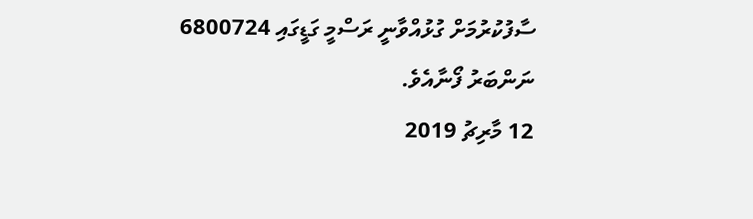ސާފުކުރުމަށް ގުޅުއްވާނީ ރަސްމީ ގަޑީގައި 6800724 ނަންބަރު ފޯނާއެވެ.
12 މާރިޗު 2019